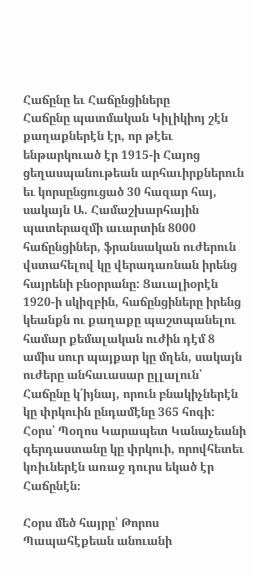Հաճընը եւ Հաճընցիները
Հաճընը պատմական Կիլիկիոյ շէն քաղաքներէն էր, որ թէեւ ենթարկուած էր 1915-ի Հայոց ցեղասպանութեան արհաւիրքներուն եւ կորսընցուցած 30 հազար հայ, սակայն Ա. Համաշխարհային պատերազմի աւարտին 8000 հաճընցիներ, ֆրանսական ուժերուն վստահելով կը վերադառնան իրենց հայրենի բնօրրանը: Ցաւալիօրէն 1920-ի սկիզբին, հաճընցիները իրենց կեանքն ու քաղաքը պաշտպանելու համար քեմալական ուժին դէմ 8 ամիս սուր պայքար կը մղեն, սակայն ուժերը անհաւասար ըլլալուն՝ Հաճընը կ՛իյնայ, որուն բնակիչներէն կը փրկուին ընդամէնը 365 հոգի:
Հօրս՝ Պօղոս Կարապետ Կանաչեանի գերդաստանը կը փրկուի, որովհետեւ կռիւներէն առաջ դուրս եկած էր Հաճընէն։

Հօրս մեծ հայրը՝ Թորոս Պապահէքեան անուանի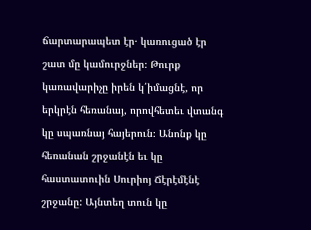ճարտարապետ էր․ կառուցած էր շատ մը կամուրջներ։ Թուրք կառավարիչը իրեն կ՛իմացնէ, որ երկրէն հեռանայ, որովհետեւ վտանգ կը սպառնայ հայերուն։ Անոնք կը հեռանան շրջանէն եւ կը հաստատուին Սուրիոյ Ճէրէմէնէ շրջանը: Այնտեղ տուն կը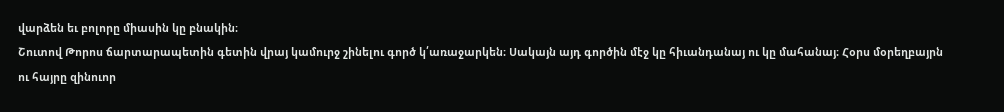վարձեն եւ բոլորը միասին կը բնակին։
Շուտով Թորոս ճարտարապետին գետին վրայ կամուրջ շինելու գործ կ՛առաջարկեն։ Սակայն այդ գործին մէջ կը հիւանդանայ ու կը մահանայ։ Հօրս մօրեղբայրն ու հայրը զինուոր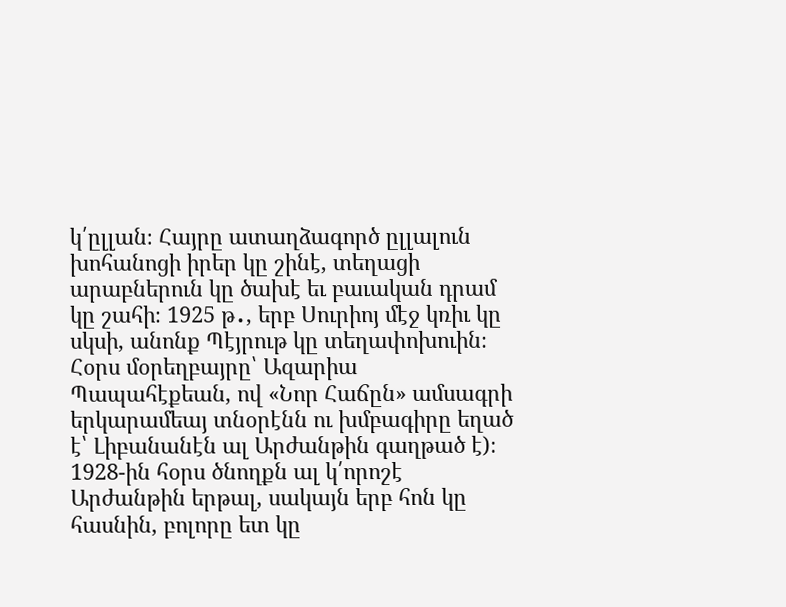կ՛ըլլան։ Հայրը ատաղձագործ ըլլալուն խոհանոցի իրեր կը շինէ, տեղացի արաբներուն կը ծախէ եւ բաւական դրամ կը շահի։ 1925 թ․, երբ Սուրիոյ մէջ կռիւ կը սկսի, անոնք Պէյրութ կը տեղափոխուին։ Հօրս մօրեղբայրը՝ Ազարիա Պապահէքեան, ով «Նոր Հաճըն» ամսագրի երկարամեայ տնօրէնն ու խմբագիրը եղած է՝ Լիբանանէն ալ Արժանթին գաղթած է)։
1928-ին հօրս ծնողքն ալ կ՛որոշէ Արժանթին երթալ, սակայն երբ հոն կը հասնին, բոլորը ետ կը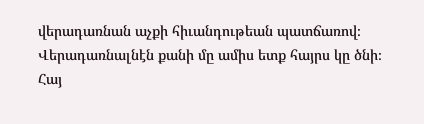վերադառնան աչքի հիւանդութեան պատճառով։ Վերադառնալնէն քանի մը ամիս ետք հայրս կը ծնի։
Հայ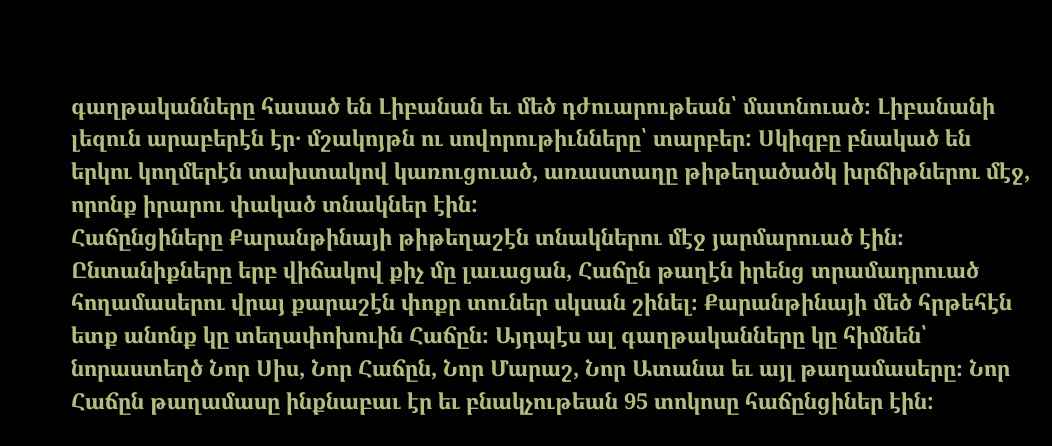գաղթականները հասած են Լիբանան եւ մեծ դժուարութեան՝ մատնուած։ Լիբանանի լեզուն արաբերէն էր․ մշակոյթն ու սովորութիւնները՝ տարբեր: Սկիզբը բնակած են երկու կողմերէն տախտակով կառուցուած, առաստաղը թիթեղածածկ խրճիթներու մէջ, որոնք իրարու փակած տնակներ էին:
Հաճընցիները Քարանթինայի թիթեղաշէն տնակներու մէջ յարմարուած էին։ Ընտանիքները երբ վիճակով քիչ մը լաւացան, Հաճըն թաղէն իրենց տրամադրուած հողամասերու վրայ քարաշէն փոքր տուներ սկսան շինել։ Քարանթինայի մեծ հրթեհէն ետք անոնք կը տեղափոխուին Հաճըն։ Այդպէս ալ գաղթականները կը հիմնեն՝ նորաստեղծ Նոր Սիս, Նոր Հաճըն, Նոր Մարաշ, Նոր Ատանա եւ այլ թաղամասերը։ Նոր Հաճըն թաղամասը ինքնաբաւ էր եւ բնակչութեան 95 տոկոսը հաճընցիներ էին: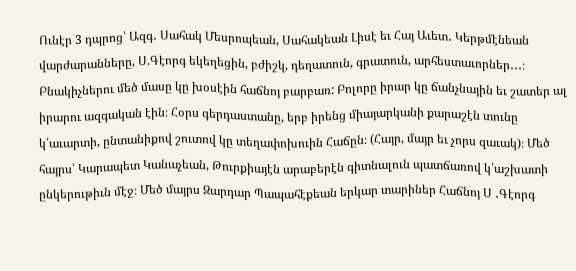Ունէր 3 դպրոց՝ Ազգ․ Սահակ Մեսրոպեան, Սահակեան Լիսէ եւ Հայ Աւետ․ Կերթմէնեան վարժարանները, Ս.Գէորգ եկեղեցին, բժիշկ, դեղատուն, գրատուն, արհեստաւորներ․․․։
Բնակիչներու մեծ մասը կը խօսէին հաճնոյ բարբառ: Բոլորը իրար կը ճանչնային եւ շատեր ալ իրարու ազգական էին։ Հօրս գերդաստանը, երբ իրենց միայարկանի քարաշէն տունը կ՛աւարտի, ընտանիքով շուտով կը տեղափոխուին Հաճըն։ (Հայր, մայր եւ չորս զաւակ)։ Մեծ հայրս՝ Կարապետ Կանաչեան, Թուրքիայէն արաբերէն գիտնալուն պատճառով կ՛աշխատի ընկերութիւն մէջ։ Մեծ մայրս Զարդար Պապահէքեան երկար տարիներ Հաճնոյ Ս ․Գէորգ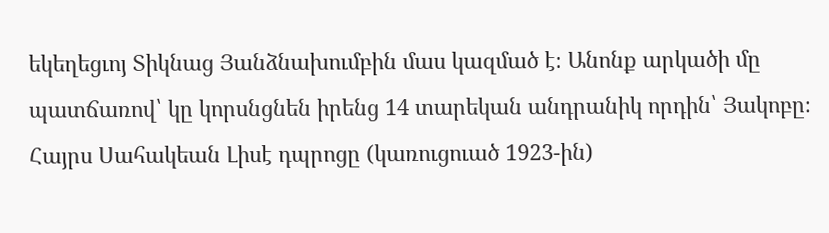եկեղեցւոյ Տիկնաց Յանձնախումբին մաս կազմած է։ Անոնք արկածի մը պատճառով՝ կը կորսնցնեն իրենց 14 տարեկան անդրանիկ որդին՝ Յակոբը։ Հայրս Սահակեան Լիսէ դպրոցը (կառուցուած 1923-ին)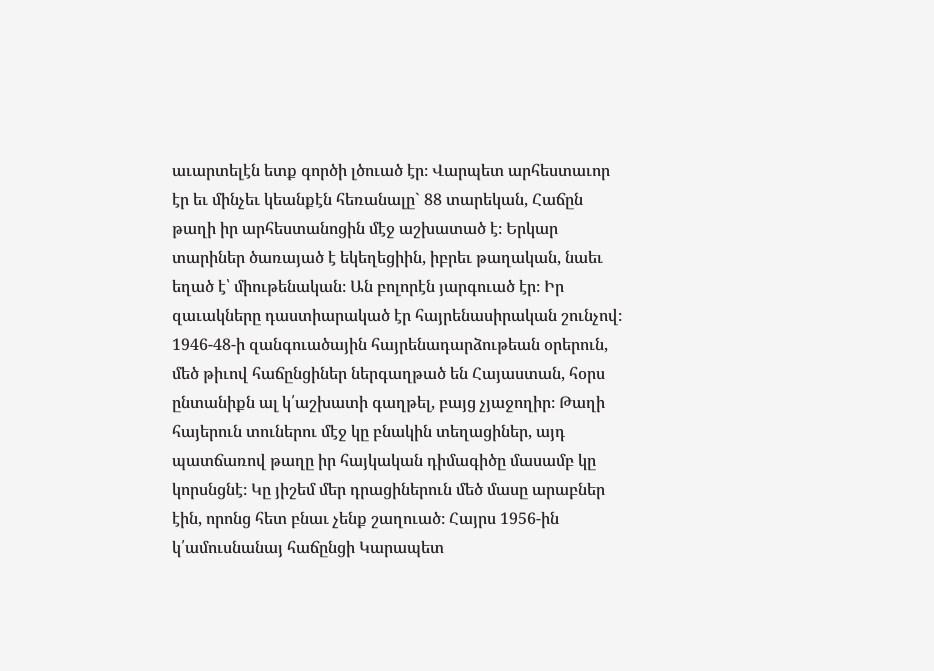աւարտելէն ետք գործի լծուած էր։ Վարպետ արհեստաւոր էր եւ մինչեւ կեանքէն հեռանալը` 88 տարեկան, Հաճըն թաղի իր արհեստանոցին մէջ աշխատած է։ Երկար տարիներ ծառայած է եկեղեցիին, իբրեւ թաղական, նաեւ եղած է՝ միութենական։ Ան բոլորէն յարգուած էր։ Իր զաւակները դաստիարակած էր հայրենասիրական շունչով։
1946-48-ի զանգուածային հայրենադարձութեան օրերուն, մեծ թիւով հաճընցիներ ներգաղթած են Հայաստան, հօրս ընտանիքն ալ կ՛աշխատի գաղթել, բայց չյաջողիր։ Թաղի հայերուն տուներու մէջ կը բնակին տեղացիներ, այդ պատճառով թաղը իր հայկական դիմագիծը մասամբ կը կորսնցնէ։ Կը յիշեմ մեր դրացիներուն մեծ մասը արաբներ էին, որոնց հետ բնաւ չենք շաղուած։ Հայրս 1956-ին կ՛ամուսնանայ հաճընցի Կարապետ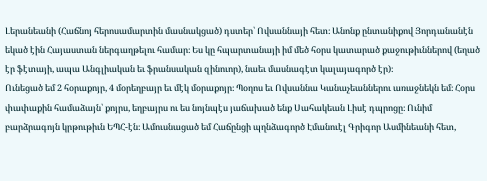Լերանեանի (Հաճնոյ հերոսամարտին մասնակցած) դստեր՝ Ովսաննայի հետ։ Անոնք ընտանիքով Յորդանանէն եկած էին Հայաստան ներգաղթելու համար։ Ես կը հպարտանայի իմ մեծ հօրս կատարած քաջութիւններով (եղած էր ֆէտայի, ապա Անգլիական եւ ֆրանսական զինուոր), նաեւ մասնագէտ կալայագործ էր)։
Ունեցած եմ 2 հօրաքոյր, 4 մօրեղբայր եւ մէկ մօրաքոյր։ Պօղոս եւ Ովսաննա Կանաչեաններու առաջնեկն եմ։ Հօրս փափաքին համաձայն՝ քոյրս, եղբայրս ու ես նոյնպէս յաճախած ենք Սահակեան Լիսէ դպրոցը։ Ունիմ բարձրագոյն կրթութիւն ԵՊՀ-էն։ Ամուսնացած եմ Հաճընցի պղնձագործ Էմանուէլ Գրիգոր Ասմինեանի հետ,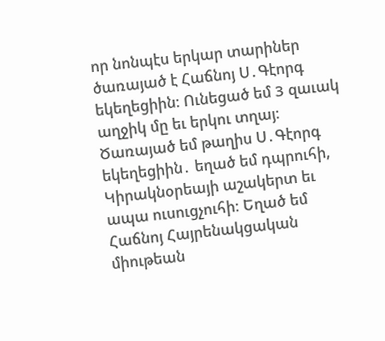որ նոնպէս երկար տարիներ ծառայած է Հաճնոյ Ս․Գէորգ եկեղեցիին։ Ունեցած եմ 3 զաւակ աղջիկ մը եւ երկու տղայ։ Ծառայած եմ թաղիս Ս․Գէորգ եկեղեցիին․ եղած եմ դպրուհի, Կիրակնօրեայի աշակերտ եւ ապա ուսուցչուհի։ Եղած եմ Հաճնոյ Հայրենակցական միութեան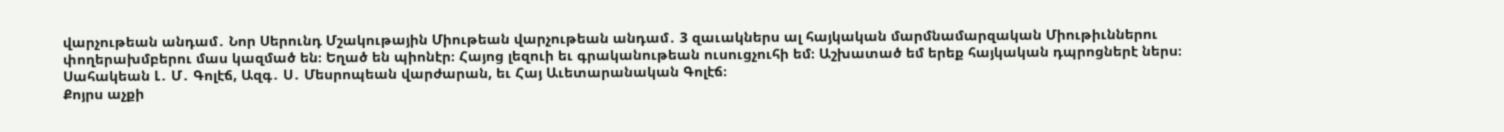վարչութեան անդամ․ Նոր Սերունդ Մշակութային Միութեան վարչութեան անդամ․ 3 զաւակներս ալ հայկական մարմնամարզական Միութիւններու փողերախմբերու մաս կազմած են։ Եղած են պիոնէր։ Հայոց լեզուի եւ գրականութեան ուսուցչուհի եմ։ Աշխատած եմ երեք հայկական դպրոցներէ ներս։ Սահակեան Լ․ Մ․ Գոլէճ, Ազգ․ Ս․ Մեսրոպեան վարժարան, եւ Հայ Աւետարանական Գոլէճ։
Քոյրս աչքի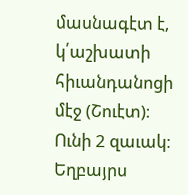մասնագէտ է, կ՛աշխատի հիւանդանոցի մէջ (Շուէտ)։ Ունի 2 զաւակ։ Եղբայրս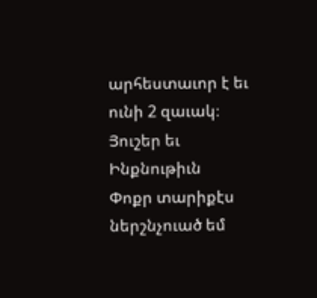արհեստաւոր է եւ ունի 2 զաւակ։
Յուշեր եւ Ինքնութիւն
Փոքր տարիքէս ներշնչուած եմ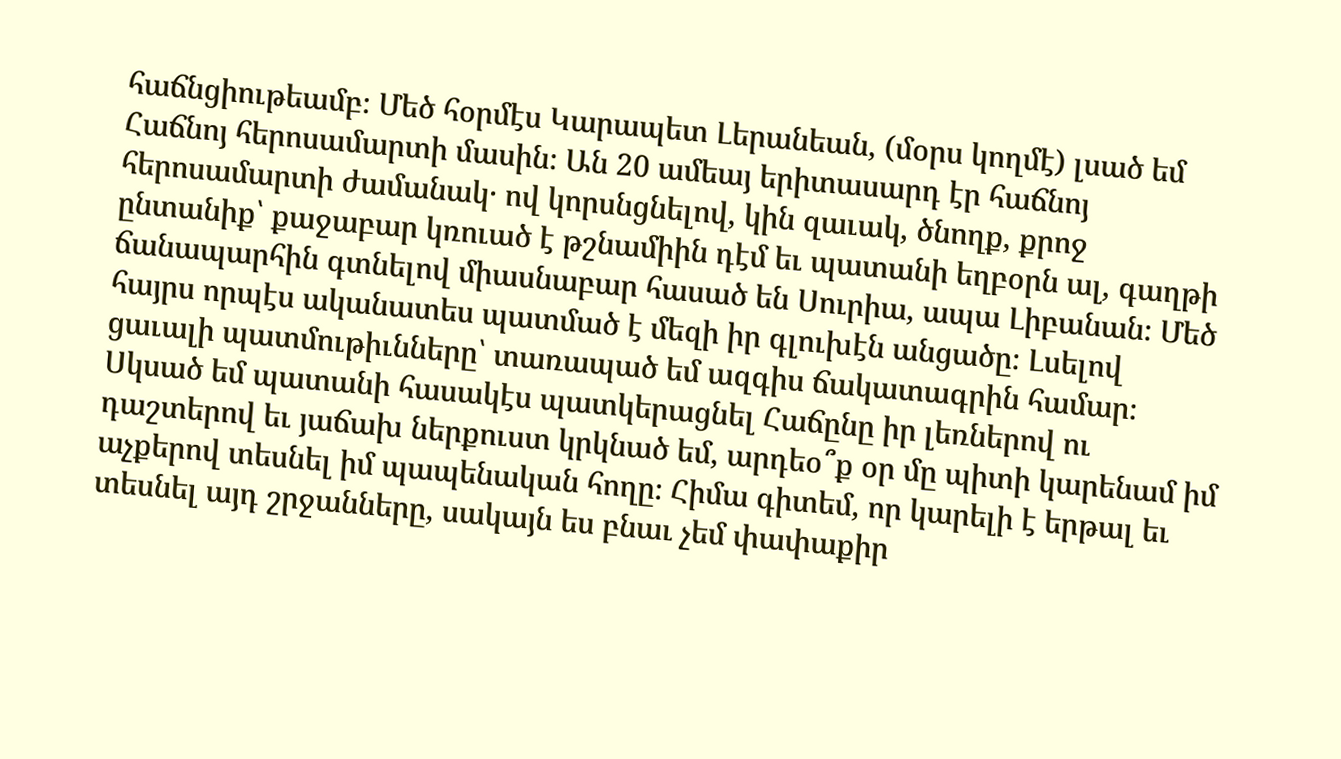հաճնցիութեամբ։ Մեծ հօրմէս Կարապետ Լերանեան, (մօրս կողմէ) լսած եմ Հաճնոյ հերոսամարտի մասին։ Ան 20 ամեայ երիտասարդ էր հաճնոյ հերոսամարտի ժամանակ․ ով կորսնցնելով, կին զաւակ, ծնողք, քրոջ ընտանիք՝ քաջաբար կռուած է թշնամիին դէմ եւ պատանի եղբօրն ալ, գաղթի ճանապարհին գտնելով միասնաբար հասած են Սուրիա, ապա Լիբանան։ Մեծ հայրս որպէս ականատես պատմած է մեզի իր գլուխէն անցածը։ Լսելով ցաւալի պատմութիւնները՝ տառապած եմ ազգիս ճակատագրին համար։ Սկսած եմ պատանի հասակէս պատկերացնել Հաճընը իր լեռներով ու դաշտերով եւ յաճախ ներքուստ կրկնած եմ, արդեօ՞ք օր մը պիտի կարենամ իմ աչքերով տեսնել իմ պապենական հողը։ Հիմա գիտեմ, որ կարելի է երթալ եւ տեսնել այդ շրջանները, սակայն ես բնաւ չեմ փափաքիր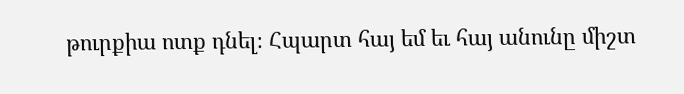թուրքիա ոտք դնել։ Հպարտ հայ եմ եւ հայ անունը միշտ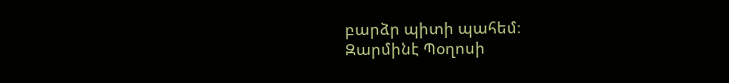բարձր պիտի պահեմ։
Զարմինէ Պօղոսի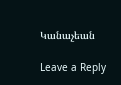Կանաչեան

Leave a Reply